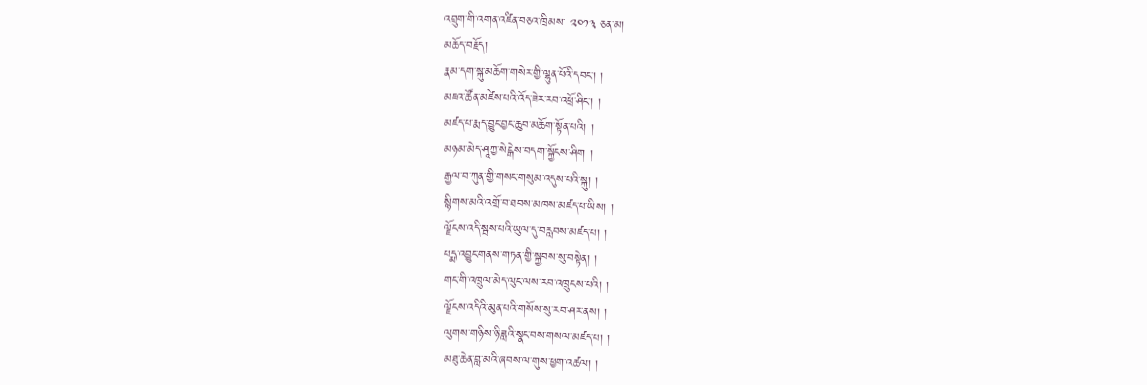འབྲུག་གི་འགན་འཛིན་བཅའ་ཁྲིམས་ ༢༠༡༣ ཅན་མ།
མཆོད་བརྗོད།
རྣམ་དག་སྐུ་མཆོག་གསེར་གྱི་ལྷུན་པོའི་དབང་། །
མཇའ་ཚོན་མཛེས་པའི་འོད་ཟེར་རབ་འཕྲོ་ཤིང་། །
མཛད་པ་རྨད་བྱུང་བྱང་ཆུབ་མཆོག་སྟོན་པའི། །
མཉམ་མེད་ཤཱཀྱ་སེངྒེས་བདག་སྐྱོངས་ཤིག །
རྒྱལ་བ་ཀུན་གྱི་གསང་གསུམ་འདུས་པའི་སྐུ། །
སྙིགས་མའི་འགྲོ་བ་ཐབས་མཁས་མཛད་པ་ཡིས། །
ལྗོངས་འདི་སྦས་པའི་ཡུལ་དུ་བརླབས་མཛད་པ། །
པདྨ་འབྱུང་གནས་གཏན་གྱི་སྐྱབས་སུ་བསྟེན། །
གང་གི་འཁྲུལ་མེད་ལུང་ལས་རབ་འཁྲུངས་པའི། །
ལྗོངས་འདིའི་མུན་པའི་གསོས་སུ་རབ་ཤར་ནས། །
ལུགས་གཉིས་ཉི་ཟླའི་སྣང་བས་གསལ་མཛད་པ། །
མཐུ་ཆེན་བླ་མའི་ཞབས་ལ་གུས་ཕྱག་འཚལ། །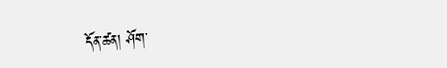དོན་ཚན། ཤོག་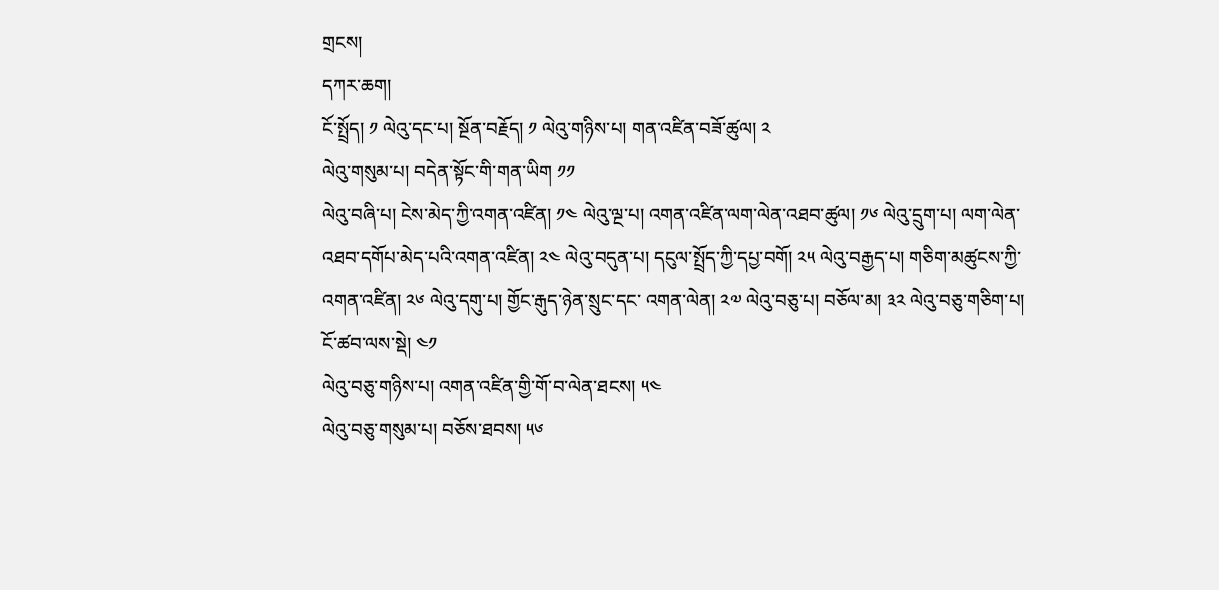གྲངས།
དཀར་ཆག།
ངོ་སྤྲོད། ༡ ལེའུ་དང་པ། སྔོན་བརྗོད། ༡ ལེའུ་གཉིས་པ། གན་འཛིན་བཟོ་ཚུལ། ༢
ལེའུ་གསུམ་པ། བདེན་སྟོང་གི་གན་ཡིག ༡༡
ལེའུ་བཞི་པ། ངེས་མེད་ཀྱི་འགན་འཛིན། ༡༤ ལེའུ་ལྔ་པ། འགན་འཛིན་ལག་ལེན་འཐབ་ཚུལ། ༡༦ ལེའུ་དྲུག་པ། ལག་ལེན་འཐབ་དགོཔ་མེད་པའི་འགན་འཛིན། ༢༤ ལེའུ་བདུན་པ། དངུལ་སྤྲོད་ཀྱི་དཔྱ་བགོ། ༢༥ ལེའུ་བརྒྱད་པ། གཅིག་མཚུངས་ཀྱི་འགན་འཛིན། ༢༦ ལེའུ་དགུ་པ། གྱོང་རྒུད་ཉེན་སྲུང་དང་ འགན་ལེན། ༢༧ ལེའུ་བཅུ་པ། བཅོལ་མ། ༣༢ ལེའུ་བཅུ་གཅིག་པ། ངོ་ཚབ་ལས་སྡེ། ༤༡
ལེའུ་བཅུ་གཉིས་པ། འགན་འཛིན་གྱི་གོ་བ་ལེན་ཐངས། ༥༤
ལེའུ་བཅུ་གསུམ་པ། བཅོས་ཐབས། ༥༦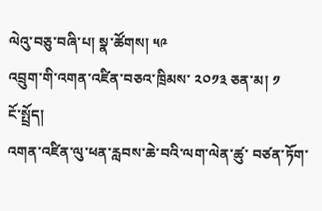ལེའུ་བཅུ་བཞི་པ། སྣ་ཚོགས། ༥༩
འབྲུག་གི་འགན་འཛིན་བཅའ་ཁྲིམས་ ༢༠༡༣ ཅན་མ། ༡
ངོ་སྤྲོད།
འགན་འཛིན་ལུ་ཕན་རླབས་ཆེ་བའི་ལག་ལེན་ཚུ་ བཙན་ཏོག་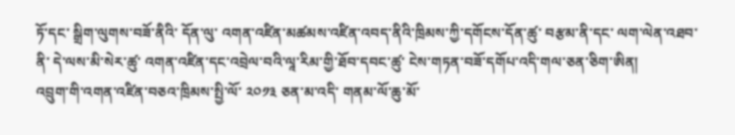ཏོ་དང་ སྒྲིག་ལུགས་བཟོ་ནིའི་ དོན་ལུ་ འགན་འཛིན་མཚམས་འཛིན་འབད་ནིའི་ཁྲིམས་ཀྱི་དགོངས་དོན་ཚུ་ བརྩམ་ནི་དང་ ལག་ལེན་འཐབ་ནི་ དེ་ལས་མི་སེར་ཚུ་ འགན་འཛིན་དང་འབྲེལ་བའི་ལཱ་རིམ་གྱི་ཐོབ་དབང་ཚུ་ ངེས་གཏན་བཟོ་དགོཔ་འདི་གལ་ཅན་ཅིག་ཨིན།
འབྲུག་གི་འགན་འཛིན་བཅའ་ཁྲིམས་སྤྱི་ལོ་ ༢༠༡༣ ཅན་མ་འདི་ གནམ་ལོ་ཆུ་མོ་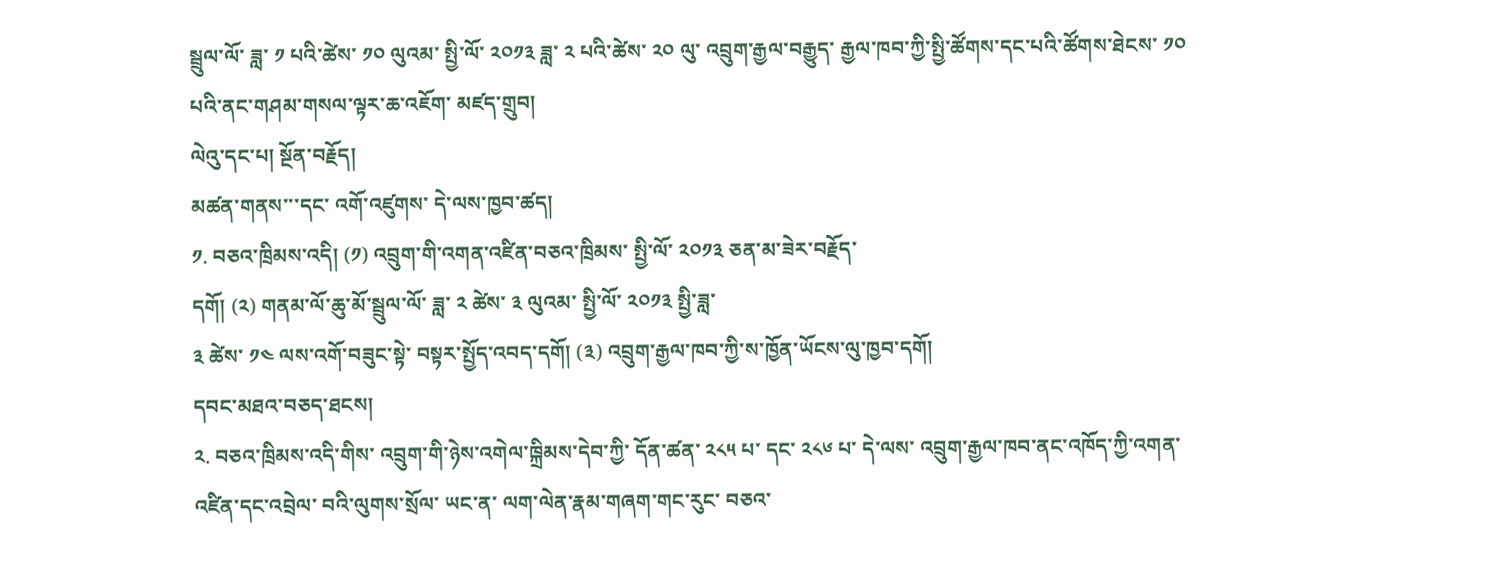སྦྲུལ་ལོ་ ཟླ་ ༡ པའི་ཚེས་ ༡༠ ལུའམ་ སྤྱི་ལོ་ ༢༠༡༣ ཟླ་ ༢ པའི་ཚེས་ ༢༠ ལུ་ འབྲུག་རྒྱལ་བརྒྱུད་ རྒྱལ་ཁབ་ཀྱི་སྤྱི་ཚོགས་དང་པའི་ཚོགས་ཐེངས་ ༡༠ པའི་ནང་གཤམ་གསལ་ལྟར་ཆ་འཇོག་ མཛད་གྲུབ།
ལེའུ་དང་པ། སྔོན་བརྗོད།
མཚན་གནས་་་དང་ འགོ་འཛུགས་ དེ་ལས་ཁྱབ་ཚད།
༡. བཅའ་ཁྲིམས་འདི། (༡) འབྲུག་གི་འགན་འཛིན་བཅའ་ཁྲིམས་ སྤྱི་ལོ་ ༢༠༡༣ ཅན་མ་ཟེར་བརྗོད་
དགོ། (༢) གནམ་ལོ་ཆུ་མོ་སྦྲུལ་ལོ་ ཟླ་ ༢ ཚེས་ ༣ ལུའམ་ སྤྱི་ལོ་ ༢༠༡༣ སྤྱི་ཟླ་
༣ ཚེས་ ༡༤ ལས་འགོ་བཟུང་སྟེ་ བསྟར་སྤྱོད་འབད་དགོ། (༣) འབྲུག་རྒྱལ་ཁབ་ཀྱི་ས་ཁྱོན་ཡོངས་ལུ་ཁྱབ་དགོ།
དབང་མཐའ་བཅད་ཐངས།
༢. བཅའ་ཁྲིམས་འདི་གིས་ འབྲུག་གི་ཉེས་འགེལ་ཁྐྲིམས་དེབ་ཀྱི་ དོན་ཚན་ ༢༨༥ པ་ དང་ ༢༨༦ པ་ དེ་ལས་ འབྲུག་རྒྱལ་ཁབ་ནང་འཁོད་ཀྱི་འགན་འཛིན་དང་འབྲེལ་ བའི་ལུགས་སྲོལ་ ཡང་ན་ ལག་ལེན་རྣམ་གཞག་གང་རུང་ བཅའ་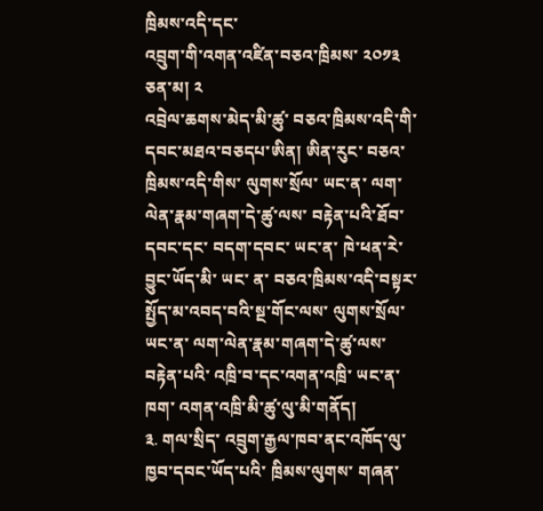ཁྲིམས་འདི་དང་
འབྲུག་གི་འགན་འཛིན་བཅའ་ཁྲིམས་ ༢༠༡༣ ཅན་མ། ༢
འབྲེལ་ཆགས་མེད་མི་ཚུ་ བཅའ་ཁྲིམས་འདི་གི་དབང་མཐའ་བཅདཔ་ཨིན། ཨིན་རུང་ བཅའ་ཁྲིམས་འདི་གིས་ ལུགས་སྲོལ་ ཡང་ན་ ལག་ལེན་རྣམ་གཞག་དེ་ཚུ་ལས་ བརྟེན་པའི་ཐོབ་དབང་དང་ བདག་དབང་ ཡང་ན་ ཁེ་ཕན་རེ་བྱུང་ཡོད་མི་ ཡང་ ན་ བཅའ་ཁྲིམས་འདི་བསྟར་སྤྱོད་མ་འབད་བའི་སྔ་གོང་ལས་ ལུགས་སྲོལ་ ཡང་ན་ ལག་ལེན་རྣམ་གཞག་དེ་ཚུ་ལས་བརྟེན་པའི་ འཁྲི་བ་དང་འགན་འཁྲི་ ཡང་ན་ ཁག་ འགན་འཁྲི་མི་ཚུ་ལུ་མི་གནོད།
༣. གལ་སྲིད་ འབྲུག་རྒྱལ་ཁབ་ནང་འཁོད་ལུ་ཁྱབ་དབང་ཡོད་པའི་ ཁྲིམས་ལུགས་ གཞན་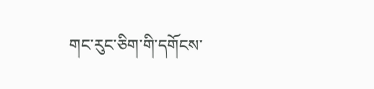གང་རུང་ཅིག་གི་དགོངས་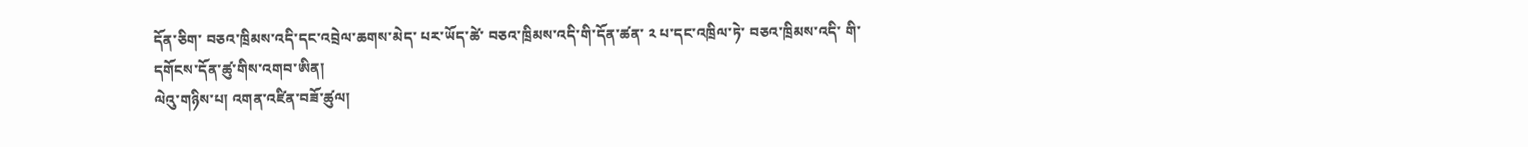དོན་ཅིག་ བཅའ་ཁྲིམས་འདི་དང་འབྲེལ་ཆགས་མེད་ པར་ཡོད་ཚེ་ བཅའ་ཁྲིམས་འདི་གི་དོན་ཚན་ ༢ པ་དང་འཁྲིལ་ཏེ་ བཅའ་ཁྲིམས་འདི་ གི་དགོངས་དོན་ཚུ་གིས་འགབ་ཨིན།
ལེའུ་གཉིས་པ། འགན་འཛིན་བཟོ་ཚུལ།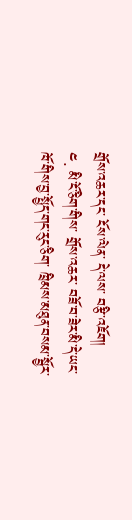གྲོས་འཆར་དང་ ངོས་ལེན་ དེ་ལས་ བརྩི་འཇོག།
༤. མི་ངོ་ཅིག་གིས་ གྲོས་འཆར་ བཟོ་བ་ཟེར་མི་དེ་ཡང་ ཁོ་གིས་བྱ་སྤྱོད་གང་རུང་ཅིག་ ཁྲིམས་མཐུན་བསམ་སྦྱོར་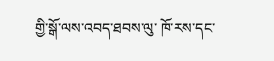གྱི་སྒོ་ལས་འབད་ཐབས་ལུ་ ཁོ་རས་དང་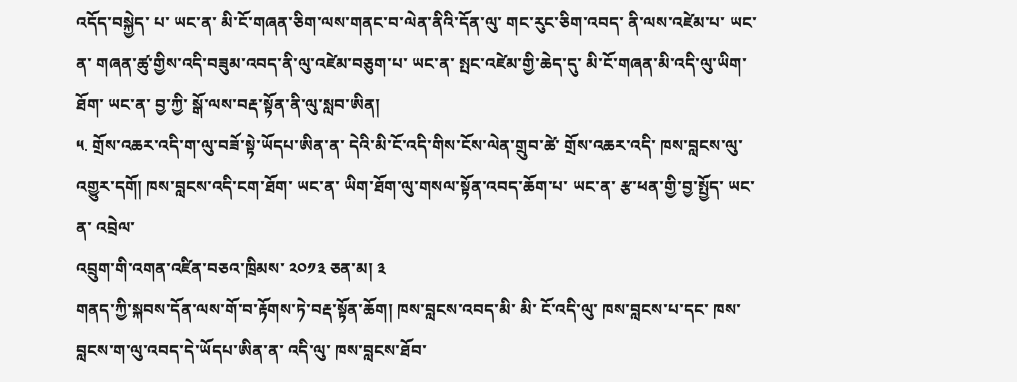འདོད་བསྐྱེད་ པ་ ཡང་ན་ མི་ངོ་གཞན་ཅིག་ལས་གནང་བ་ལེན་ནིའི་དོན་ལུ་ གང་རུང་ཅིག་འབད་ ནི་ལས་འཛེམ་པ་ ཡང་ན་ གཞན་ཚུ་གྱིས་འདི་བཟུམ་འབད་ནི་ལུ་འཛེམ་བཅུག་པ་ ཡང་ན་ སྤང་འཛེམ་གྱི་ཆེད་དུ་ མི་ངོ་གཞན་མི་འདི་ལུ་ཡིག་ཐོག་ ཡང་ན་ བྱ་ཀྱི་ སྒོ་ལས་བརྡ་སྟོན་ནི་ལུ་སླབ་ཨིན།
༥. གྲོས་འཆར་འདི་ག་ལུ་བཟོ་སྟེ་ཡོདཔ་ཨིན་ན་ དེའི་མི་ངོ་འདི་གིས་ངོས་ལེན་གྲུབ་ཚེ་ གྲོས་འཆར་འདི་ ཁས་བླངས་ལུ་འགྱུར་དགོ། ཁས་བླངས་འདི་ངག་ཐོག་ ཡང་ན་ ཡིག་ཐོག་ལུ་གསལ་སྟོན་འབད་ཆོག་པ་ ཡང་ན་ རྩ་ཕན་གྱི་བྱ་སྤྱོད་ ཡང་ན་ འབྲེལ་
འབྲུག་གི་འགན་འཛིན་བཅའ་ཁྲིམས་ ༢༠༡༣ ཅན་མ། ༣
གནད་ཀྱི་སྐབས་དོན་ལས་གོ་བ་རྟོགས་ཏེ་བརྡ་སྟོན་ཆོག། ཁས་བླངས་འབད་མི་ མི་ ངོ་འདི་ལུ་ ཁས་བླངས་པ་དང་ ཁས་བླངས་ག་ལུ་འབད་དེ་ཡོདཔ་ཨིན་ན་ འདི་ལུ་ ཁས་བླངས་ཐོབ་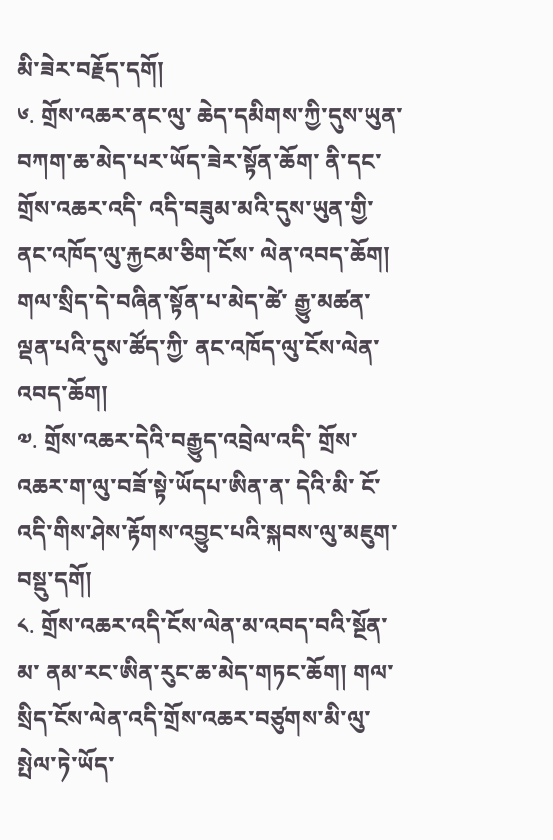མི་ཟེར་བརྗོད་དགོ།
༦. གྲོས་འཆར་ནང་ལུ་ ཆེད་དམིགས་ཀྱི་དུས་ཡུན་བཀག་ཆ་མེད་པར་ཡོད་ཟེར་སྟོན་ཆོག་ ནི་དང་ གྲོས་འཆར་འདི་ འདི་བཟུམ་མའི་དུས་ཡུན་གྱི་ནང་འཁོད་ལུ་རྐྱངམ་ཅིག་ངོས་ ལེན་འབད་ཆོག། གལ་སྲིད་དེ་བཞིན་སྟོན་པ་མེད་ཚེ་ རྒྱུ་མཚན་ལྡན་པའི་དུས་ཚོད་ཀྱི་ ནང་འཁོད་ལུ་ངོས་ལེན་འབད་ཆོག།
༧. གྲོས་འཆར་དེའི་བརྒྱུད་འབྲེལ་འདི་ གྲོས་འཆར་ག་ལུ་བཟོ་སྟེ་ཡོདཔ་ཨིན་ན་ དེའི་མི་ ངོ་འདི་གིས་ཤེས་རྟོགས་འབྱུང་པའི་སྐབས་ལུ་མཇུག་བསྡུ་དགོ།
༨. གྲོས་འཆར་འདི་ངོས་ལེན་མ་འབད་བའི་སྔོན་མ་ ནམ་རང་ཨིན་རུང་ཆ་མེད་གཏང་ཆོག། གལ་སྲིད་ངོས་ལེན་འདི་གྲོས་འཆར་བཙུགས་མི་ལུ་སྤེལ་ཏེ་ཡོད་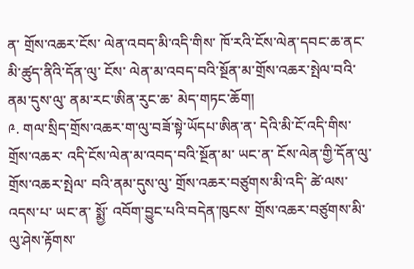ན་ གྲོས་འཆར་ངོས་ ལེན་འབད་མི་འདི་གིས་ ཁོ་རའི་ངོས་ལེན་དབང་ཆ་ནང་མི་ཚུད་ནིའི་དོན་ལུ་ ངོས་ ལེན་མ་འབད་བའི་སྔོན་མ་གྲོས་འཆར་སྤེལ་བའི་ནམ་དུས་ལུ་ ནམ་རང་ཨིན་རུང་ཆ་ མེད་གཏང་ཆོག།
༩. གལ་སྲིད་གྲོས་འཆར་ག་ལུ་བཟོ་སྟེ་ཡོདཔ་ཨིན་ན་ དེའི་མི་ངོ་འདི་གིས་ གྲོས་འཆར་ འདི་ངོས་ལེན་མ་འབད་བའི་སྔོན་མ་ ཡང་ན་ ངོས་ལེན་གྱི་དོན་ལུ་གྲོས་འཆར་སྤེལ་ བའི་ནམ་དུས་ལུ་ གྲོས་འཆར་བཙུགས་མི་འདི་ ཚེ་ལས་འདས་པ་ ཡང་ན་ སྨྱོ་ འབོག་བྱུང་པའི་བདེན་ཁུངས་ གྲོས་འཆར་བཙུགས་མི་ལུ་ཤེས་རྟོགས་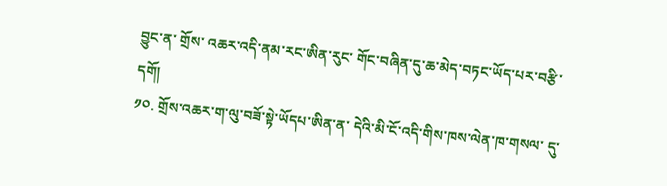བྱུང་ན་ གྲོས་ འཆར་འདི་ནམ་རང་ཨིན་རུང་ གོང་བཞིན་དུ་ཆ་མེད་བཏང་ཡོད་པར་བརྩི་དགོ།
༡༠. གྲོས་འཆར་ག་ལུ་བཟོ་སྟེ་ཡོདཔ་ཨིན་ན་ དེའི་མི་ངོ་འདི་གིས་ཁས་ལེན་ཁ་གསལ་ དུ་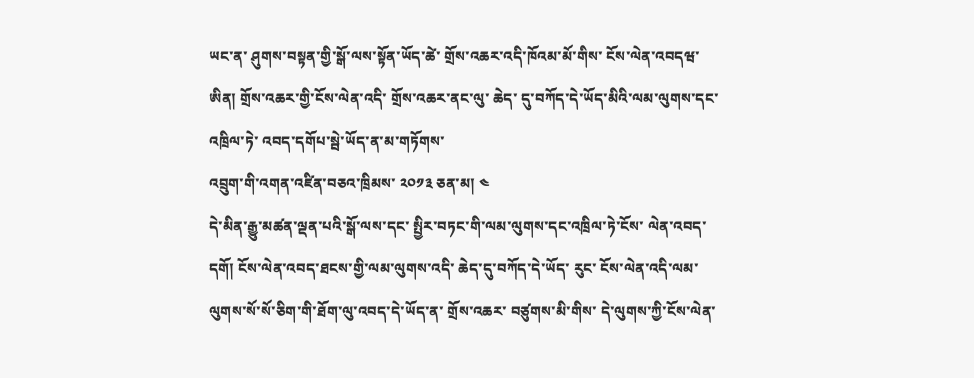ཡང་ན་ ཤུགས་བསྟན་གྱི་སྒོ་ལས་སྟོན་ཡོད་ཚེ་ གྲོས་འཆར་འདི་ཁོའམ་མོ་གིས་ ངོས་ལེན་འབདཝ་ཨིན། གྲོས་འཆར་གྱི་ངོས་ལེན་འདི་ གྲོས་འཆར་ནང་ལུ་ ཆེད་ དུ་བཀོད་དེ་ཡོད་མིའི་ལམ་ལུགས་དང་འཁྲིལ་ཏེ་ འབད་དགོཔ་སྦེ་ཡོད་ན་མ་གཏོགས་
འབྲུག་གི་འགན་འཛིན་བཅའ་ཁྲིམས་ ༢༠༡༣ ཅན་མ། ༤
དེ་མིན་རྒྱུ་མཚན་ལྡན་པའི་སྒོ་ལས་དང་ སྤྱིར་བཏང་གི་ལམ་ལུགས་དང་འཁྲིལ་ཏེ་ངོས་ ལེན་འབད་དགོ། ངོས་ལེན་འབད་ཐངས་གྱི་ལམ་ལུགས་འདི་ ཆེད་དུ་བཀོད་དེ་ཡོད་ རུང་ ངོས་ལེན་འདི་ལམ་ལུགས་སོ་སོ་ཅིག་གི་ཐོག་ལུ་འབད་དེ་ཡོད་ན་ གྲོས་འཆར་ བཙུགས་མི་གིས་ དེ་ལུགས་ཀྱི་ངོས་ལེན་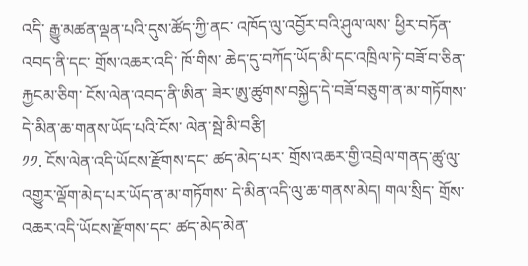འདི་ རྒྱུ་མཚན་ལྡན་པའི་དུས་ཚོད་ཀྱི་ནང་ འཁོད་ལུ་འབྱོར་བའི་ཤུལ་ལས་ ཕྱིར་བཏོན་འབད་ནི་དང་ གྲོས་འཆར་འདི་ ཁོ་གིས་ ཆེད་དུ་བཀོད་ཡོད་མི་དང་འཁྲིལ་ཏེ་བཟོ་བ་ཅིན་རྐྱངམ་ཅིག་ ངོས་ལེན་འབད་ནི་ཨིན་ ཟེར་ཨུ་ཚུགས་བསྐྱེད་དེ་བཟོ་བཅུག་ན་མ་གཏོགས་ དེ་མིན་ཆ་གནས་ཡོད་པའི་ངོས་ ལེན་སྦེ་མི་བརྩི།
༡༡. ངོས་ལེན་འདི་ཡོངས་རྫོགས་དང་ ཚད་མེད་པར་ གྲོས་འཆར་གྱི་འབྲེལ་གནད་ཚུ་ལུ་ འགྱུར་ལྡོག་མེད་པར་ཡོད་ན་མ་གཏོགས་ དེ་མིན་འདི་ལུ་ཆ་གནས་མེད། གལ་སྲིད་ གྲོས་འཆར་འདི་ཡོངས་རྫོགས་དང་ ཚད་མེད་མེན་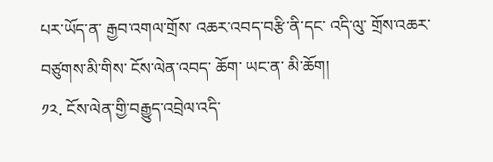པར་ཡོད་ན་ རྒྱབ་འགལ་གྲོས་ འཆར་འབད་བརྩི་ནི་དང་ འདི་ལུ་ གྲོས་འཆར་བཙུགས་མི་གིས་ ངོས་ལེན་འབད་ ཆོག་ ཡང་ན་ མི་ཆོག།
༡༢. ངོས་ལེན་གྱི་བརྒྱུད་འབྲེལ་འདི་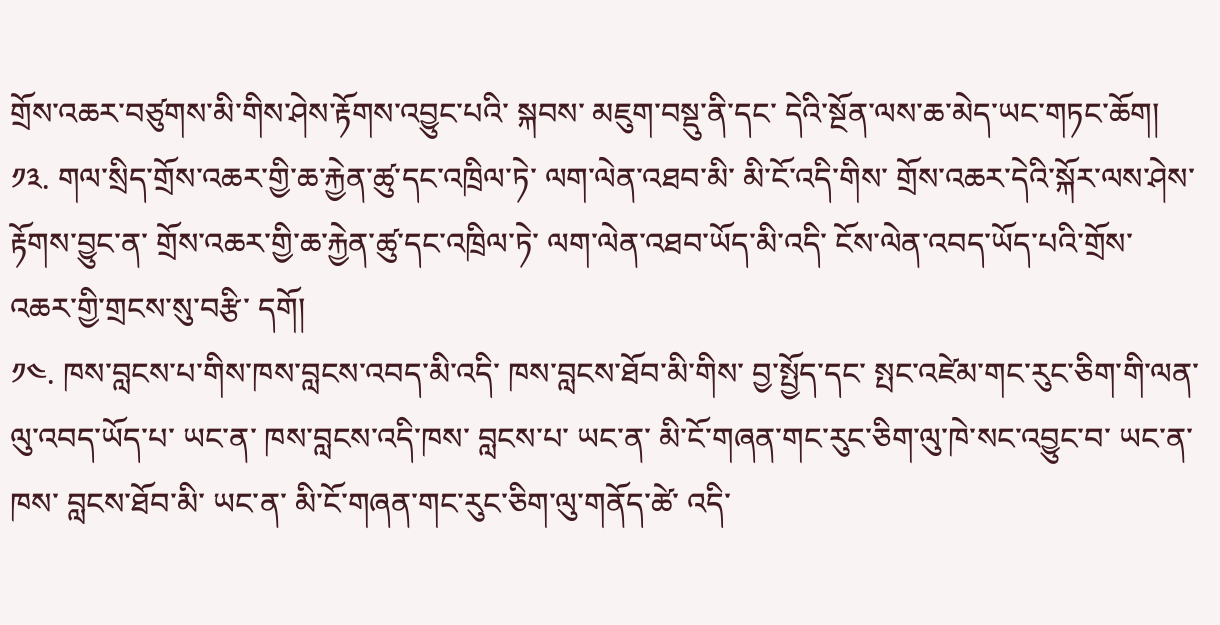གྲོས་འཆར་བཙུགས་མི་གིས་ཤེས་རྟོགས་འབྱུང་པའི་ སྐབས་ མཇུག་བསྡུ་ནི་དང་ དེའི་སྔོན་ལས་ཆ་མེད་ཡང་གཏང་ཆོག།
༡༣. གལ་སྲིད་གྲོས་འཆར་གྱི་ཆ་རྐྱེན་ཚུ་དང་འཁྲིལ་ཏེ་ ལག་ལེན་འཐབ་མི་ མི་ངོ་འདི་གིས་ གྲོས་འཆར་དེའི་སྐོར་ལས་ཤེས་རྟོགས་བྱུང་ན་ གྲོས་འཆར་གྱི་ཆ་རྐྱེན་ཚུ་དང་འཁྲིལ་ཏེ་ ལག་ལེན་འཐབ་ཡོད་མི་འདི་ ངོས་ལེན་འབད་ཡོད་པའི་གྲོས་འཆར་གྱི་གྲངས་སུ་བརྩི་ དགོ།
༡༤. ཁས་བླངས་པ་གིས་ཁས་བླངས་འབད་མི་འདི་ ཁས་བླངས་ཐོབ་མི་གིས་ བྱ་སྤྱོད་དང་ སྤང་འཛེམ་གང་རུང་ཅིག་གི་ལན་ལུ་འབད་ཡོད་པ་ ཡང་ན་ ཁས་བླངས་འདི་ཁས་ བླངས་པ་ ཡང་ན་ མི་ངོ་གཞན་གང་རུང་ཅིག་ལུ་ཁེ་སང་འབྱུང་བ་ ཡང་ན་ ཁས་ བླངས་ཐོབ་མི་ ཡང་ན་ མི་ངོ་གཞན་གང་རུང་ཅིག་ལུ་གནོད་ཚེ་ འདི་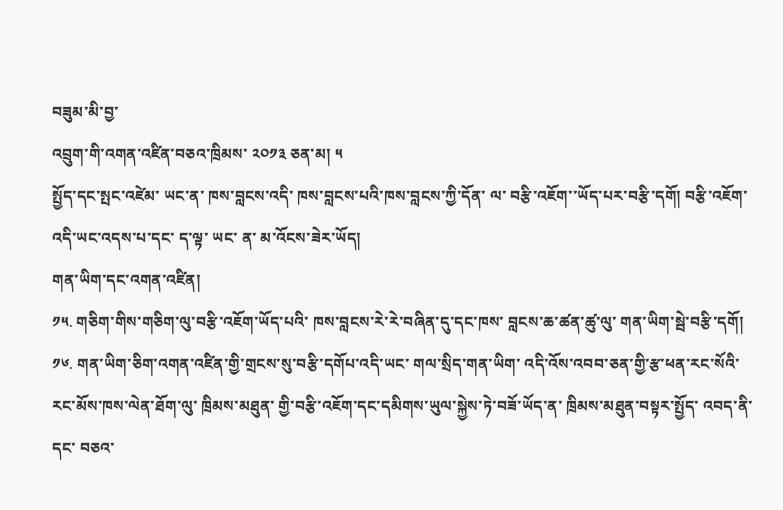བཟུམ་མི་བྱ་
འབྲུག་གི་འགན་འཛིན་བཅའ་ཁྲིམས་ ༢༠༡༣ ཅན་མ། ༥
སྤྱོད་དང་སྤང་འཛེམ་ ཡང་ན་ ཁས་བླངས་འདི་ ཁས་བླངས་པའི་ཁས་བླངས་ཀྱི་དོན་ ལ་ བརྩི་འཇོག་་ཡོད་པར་བརྩི་དགོ། བརྩི་འཇོག་འདི་ཡང་འདས་པ་དང་ ད་ལྟ་ ཡང་ ན་ མ་འོངས་ཟེར་ཡོད།
གན་ཡིག་དང་འགན་འཛིན།
༡༥. གཅིག་གིས་གཅིག་ལུ་བརྩི་འཇོག་ཡོད་པའི་ ཁས་བླངས་རེ་རེ་བཞིན་དུ་དང་ཁས་ བླངས་ཆ་ཚན་ཚུ་ལུ་ གན་ཡིག་སྦེ་བརྩི་དགོ།
༡༦. གན་ཡིག་ཅིག་འགན་འཛིན་གྱི་གྲངས་སུ་བརྩི་དགོཔ་འདི་ཡང་ གལ་སྲིད་གན་ཡིག་ འདི་འོས་འབབ་ཅན་གྱི་རྩ་ཕན་རང་སོའི་རང་མོས་ཁས་ལེན་ཐོག་ལུ་ ཁྲིམས་མཐུན་ གྱི་བརྩི་འཇོག་དང་དམིགས་ཡུལ་སྐྱེས་ཏེ་བཟོ་ཡོད་ན་ ཁྲིམས་མཐུན་བསྟར་སྤྱོད་ འབད་ནི་དང་ བཅའ་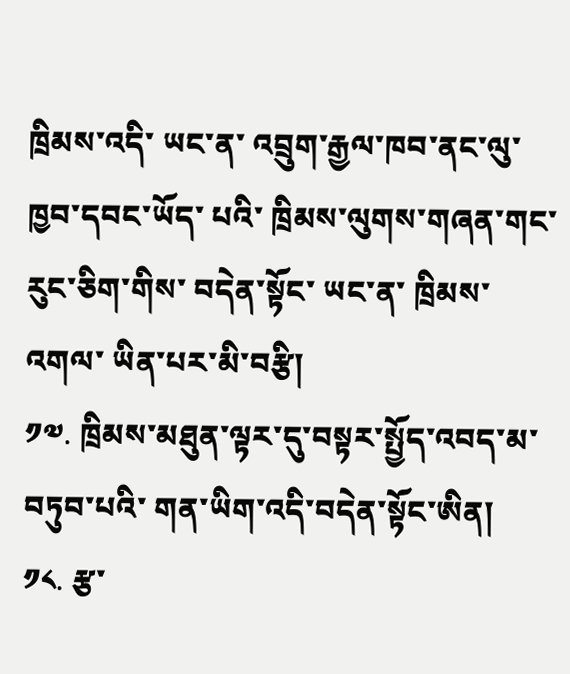ཁྲིམས་འདི་ ཡང་ན་ འབྲུག་རྒྱལ་ཁབ་ནང་ལུ་ཁྱབ་དབང་ཡོད་ པའི་ ཁྲིམས་ལུགས་གཞན་གང་རུང་ཅིག་གིས་ བདེན་སྟོང་ ཡང་ན་ ཁྲིམས་འགལ་ ཡིན་པར་མི་བརྩི།
༡༧. ཁྲིམས་མཐུན་ལྟར་དུ་བསྟར་སྤྱོད་འབད་མ་བཏུབ་པའི་ གན་ཡིག་འདི་བདེན་སྟོང་ཨིན།
༡༨. རྩ་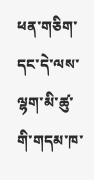ཕན་གཅིག་དང་དེ་ལས་ལྷག་མི་ཚུ་གི་གདམ་ཁ་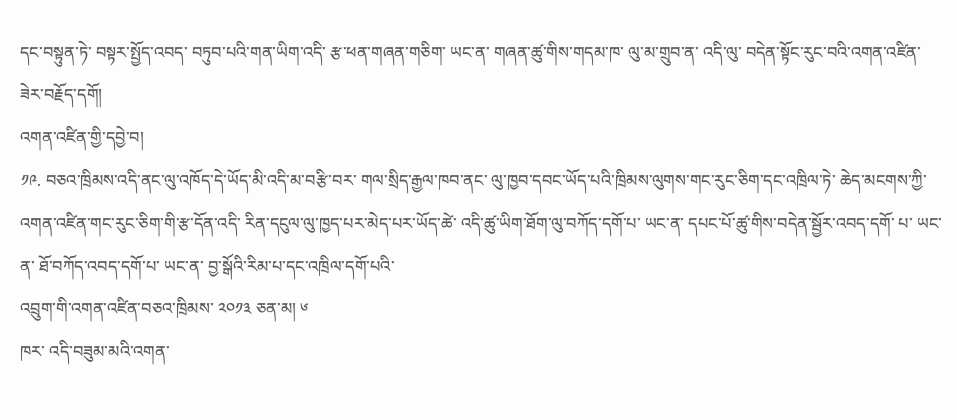དང་བསྟུན་ཏེ་ བསྟར་སྤྱོད་འབད་ བཏུབ་པའི་གན་ཡིག་འདི་ རྩ་ཕན་གཞན་གཅིག་ ཡང་ན་ གཞན་ཚུ་གིས་གདམ་ཁ་ ལུ་མ་གྲུབ་ན་ འདི་ལུ་ བདེན་སྟོང་རུང་བའི་འགན་འཛིན་ཟེར་བརྗོད་དགོ།
འགན་འཛིན་གྱི་དབྱེ་བ།
༡༩. བཅའ་ཁྲིམས་འདི་ནང་ལུ་འཁོད་དེ་ཡོད་མི་འདི་མ་བརྩི་བར་ གལ་སྲིད་རྒྱལ་ཁབ་ནང་ ལུ་ཁྱབ་དབང་ཡོད་པའི་ཁྲིམས་ལུགས་གང་རུང་ཅིག་དང་འཁྲིལ་ཏེ་ ཆེད་མངགས་ཀྱི་ འགན་འཛིན་གང་རུང་ཅིག་གི་རྩ་དོན་འདི་ རིན་དངུལ་ལུ་ཁྱད་པར་མེད་པར་ཡོད་ཚེ་ འདི་ཚུ་ཡིག་ཐོག་ལུ་བཀོད་དགོ་པ་ ཡང་ན་ དཔང་པོ་ཚུ་གིས་བདེན་སྦྱོར་འབད་དགོ་ པ་ ཡང་ན་ ཐོ་བཀོད་འབད་དགོ་པ་ ཡང་ན་ བྱ་སྒོའི་རིམ་པ་དང་འཁྲིལ་དགོ་པའི་
འབྲུག་གི་འགན་འཛིན་བཅའ་ཁྲིམས་ ༢༠༡༣ ཅན་མ། ༦
ཁར་ འདི་བཟུམ་མའི་འགན་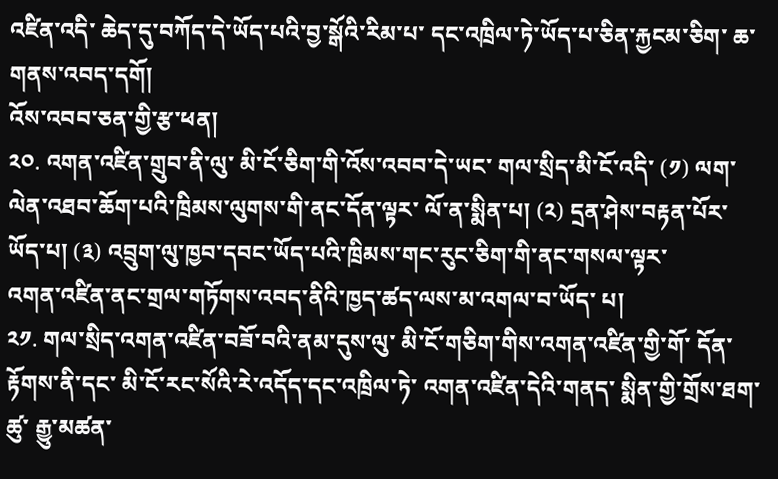འཛིན་འདི་ ཆེད་དུ་བཀོད་དེ་ཡོད་པའི་བྱ་སྒོའི་རིམ་པ་ དང་འཁྲིལ་ཏེ་ཡོད་པ་ཅིན་རྐྱངམ་ཅིག་ ཆ་གནས་འབད་དགོ།
འོས་འབབ་ཅན་གྱི་རྩ་ཕན།
༢༠. འགན་འཛིན་གྲུབ་ནི་ལུ་ མི་ངོ་ཅིག་གི་འོས་འབབ་དེ་ཡང་ གལ་སྲིད་མི་ངོ་འདི་ (༡) ལག་ལེན་འཐབ་ཆོག་པའི་ཁྲིམས་ལུགས་གི་ནང་དོན་ལྟར་ ལོ་ན་སྨིན་པ། (༢) དྲན་ཤེས་བརྟན་པོར་ཡོད་པ། (༣) འབྲུག་ལུ་ཁྱབ་དབང་ཡོད་པའི་ཁྲིམས་གང་རུང་ཅིག་གི་ནང་གསལ་ལྟར་
འགན་འཛིན་ནང་གྲལ་གཏོགས་འབད་ནིའི་ཁྱད་ཚད་ལས་མ་འགལ་བ་ཡོད་ པ།
༢༡. གལ་སྲིད་འགན་འཛིན་བཟོ་བའི་ནམ་དུས་ལུ་ མི་ངོ་གཅིག་གིས་འགན་འཛིན་གྱི་གོ་ དོན་རྟོགས་ནི་དང་ མི་ངོ་རང་སོའི་རེ་འདོད་དང་འཁྲིལ་ཏེ་ འགན་འཛིན་དེའི་གནད་ སྨིན་གྱི་གྲོས་ཐག་ཚུ་ རྒྱུ་མཚན་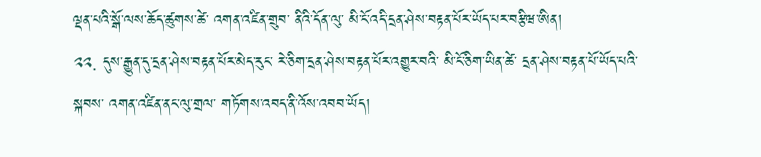ལྡན་པའི་སྒོ་ལས་ཆོད་ཚུགས་ཚེ་ འགན་འཛིན་གྲུབ་ ནིའི་དོན་ལུ་ མི་ངོ་འདི་དྲན་ཤེས་བརྟན་པོར་ཡོད་པར་བརྩིཝ་ཨིན།
༢༢. དུས་རྒྱུན་དུ་དྲན་ཤེས་བརྟན་པོར་མེད་རུང་ རེ་ཅིག་དྲན་ཤེས་བརྟན་པོར་འགྱུར་བའི་ མི་ངོ་ཅིག་ཡིན་ཚེ་ དྲན་ཤེས་བརྟན་པོ་ཡོད་པའི་སྐབས་ འགན་འཛིན་ནང་ལུ་གྲལ་ གཏོགས་འབད་ནི་འོས་འབབ་ཡོད།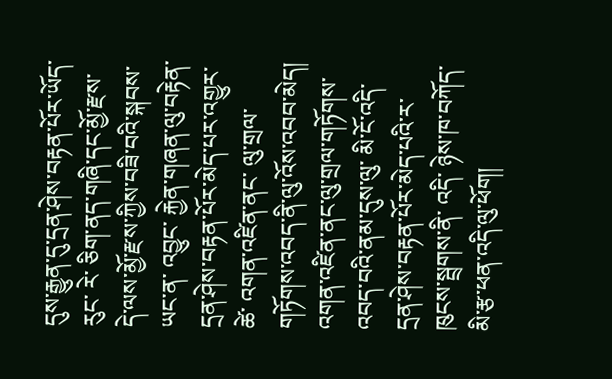དུས་རྒྱུན་དུ་དྲན་ཤེས་བརྟན་པོར་ཡོད་རུང་ རེ་ ཅིག་ནད་གཞི་དང་མྱོ་རྫས་ དེ་ལས་མྱོ་རྫས་ཀྱིས་བཟི་བའི་སྐབས་ ཡང་ན་ འབྱུང་ རྐྱེན་གཞན་ལུ་བརྟེན་ དྲན་ཤེས་བརྟན་པོར་མེད་པར་འགྱུར་ཚེ་ འགན་འཛིན་ནང་ ལུ་གྲལ་གཏོགས་འབད་ནི་ལུ་འོས་འབབ་མེད། འགན་འཛིན་ནང་ལུ་གྲལ་གཏོགས་ འབད་བའི་ནམ་དུས་ལུ་ མི་ངོ་འདི་དྲན་ཤེས་བརྟན་པོར་མེད་པའི་ར་ཁུངས་སྦྲགས་ནི་ འདི་ ཉེས་ཁ་བཀོད་མི་རྩ་ཕན་འདི་ལུ་ཕོག།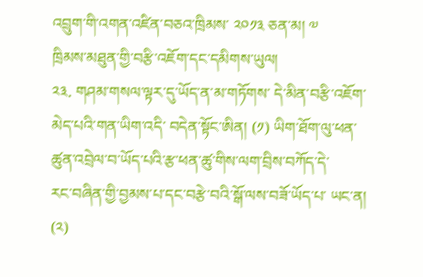འབྲུག་གི་འགན་འཛིན་བཅའ་ཁྲིམས་ ༢༠༡༣ ཅན་མ། ༧
ཁྲིམས་མཐུན་གྱི་བརྩི་འཇོག་དང་དམིགས་ཡུལ།
༢༣. གཤམ་གསལ་ལྟར་དུ་ཡོད་ན་མ་གཏོགས་ དེ་མིན་བརྩི་འཇོག་མེད་པའི་གན་ཡིག་འདི་ བདེན་སྟོང་ཨིན། (༡) ཡིག་ཐོག་ལུ་ཕན་ཚུན་འབྲེལ་བ་ཡོད་པའི་རྩ་ཕན་ཚུ་གིས་ལག་བྲིས་བཀོད་དེ་
རང་བཞིན་གྱི་བྱམས་པ་དང་བརྩེ་བའི་སྒོ་ལས་བཟོ་ཡོད་པ་ ཡང་ན། (༢)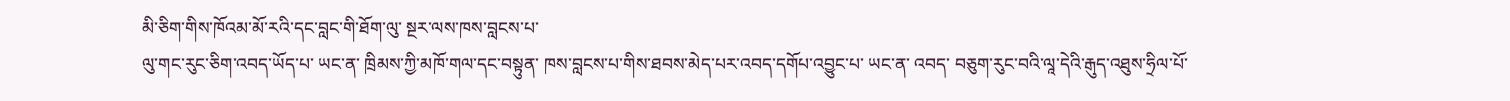མི་ཅིག་གིས་ཁོའམ་མོ་རའི་དང་བླང་གི་ཐོག་ལུ་ སྔར་ལས་ཁས་བླངས་པ་
ལུ་གང་རུང་ཅིག་འབད་ཡོད་པ་ ཡང་ན་ ཁྲིམས་ཀྱི་མཁོ་གལ་དང་བསྟུན་ ཁས་བླངས་པ་གིས་ཐབས་མེད་པར་འབད་དགོཔ་འབྱུང་པ་ ཡང་ན་ འབད་ བཅུག་རུང་བའི་ལཱ་དེའི་རྒུད་འཐུས་ཧྲིལ་པོ་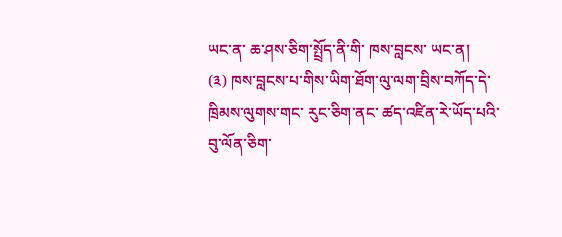ཡང་ན་ ཆ་ཤས་ཅིག་སྤྲོད་ནི་གི་ ཁས་བླངས་ ཡང་ན།
(༣) ཁས་བླངས་པ་གིས་ཡིག་ཐོག་ལུ་ལག་བྲིས་བཀོད་དེ་ ཁྲིམས་ལུགས་གང་ རུང་ཅིག་ནང་ ཚད་འཛིན་རེ་ཡོད་པའི་བུ་ལོན་ཅིག་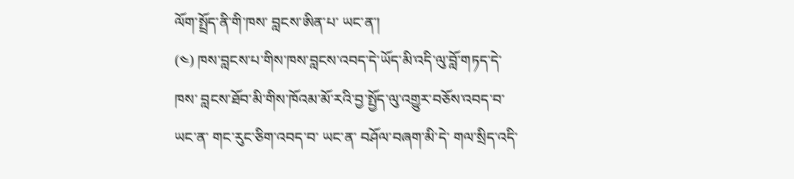ལོག་སྤྲོད་ནི་གི་ཁས་ བླངས་ཨིན་པ་ ཡང་ན་།
(༤) ཁས་བླངས་པ་གིས་ཁས་བླངས་འབད་དེ་ཡོད་མི་འདི་ལུ་བློ་གཏད་དེ་ ཁས་ བླངས་ཐོབ་མི་གིས་ཁོའམ་མོ་རའི་བྱ་སྤྱོད་ལུ་འགྱུར་བཅོས་འབད་བ་ ཡང་ན་ གང་རུང་ཅིག་འབད་བ་ ཡང་ན་ བཤོལ་བཞག་མི་དེ་ གལ་སྲིད་འདི་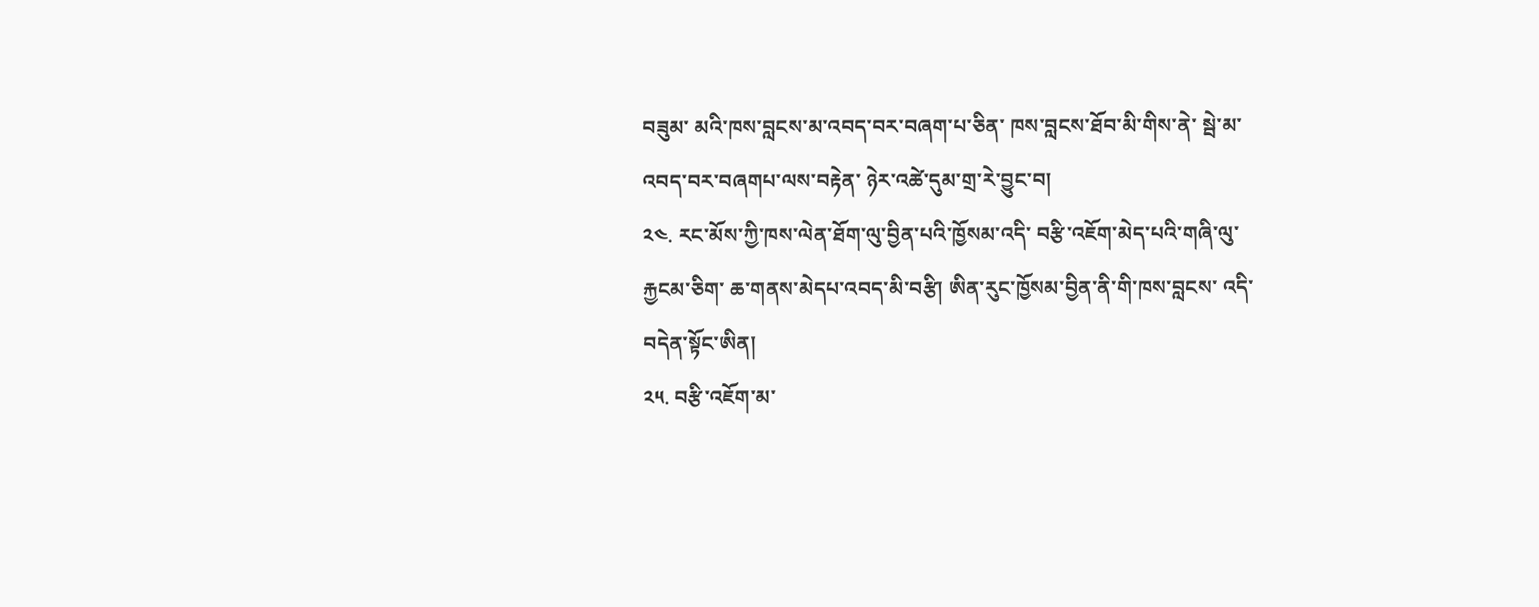བཟུམ་ མའི་ཁས་བླངས་མ་འབད་བར་བཞག་པ་ཅིན་ ཁས་བླངས་ཐོབ་མི་གིས་ནེ་ སྦེ་མ་འབད་བར་བཞགཔ་ལས་བརྟེན་ ཉེར་འཚེ་དུམ་གྲ་རེ་བྱུང་བ།
༢༤. རང་མོས་ཀྱི་ཁས་ལེན་ཐོག་ལུ་བྱིན་པའི་ཁྱོསམ་འདི་ བརྩི་འཇོག་མེད་པའི་གཞི་ལུ་ རྐྱངམ་ཅིག་ ཆ་གནས་མེདཔ་འབད་མི་བརྩི། ཨིན་རུང་ཁྱོསམ་བྱིན་ནི་གི་ཁས་བླངས་ འདི་བདེན་སྟོང་ཨིན།
༢༥. བརྩི་འཇོག་མ་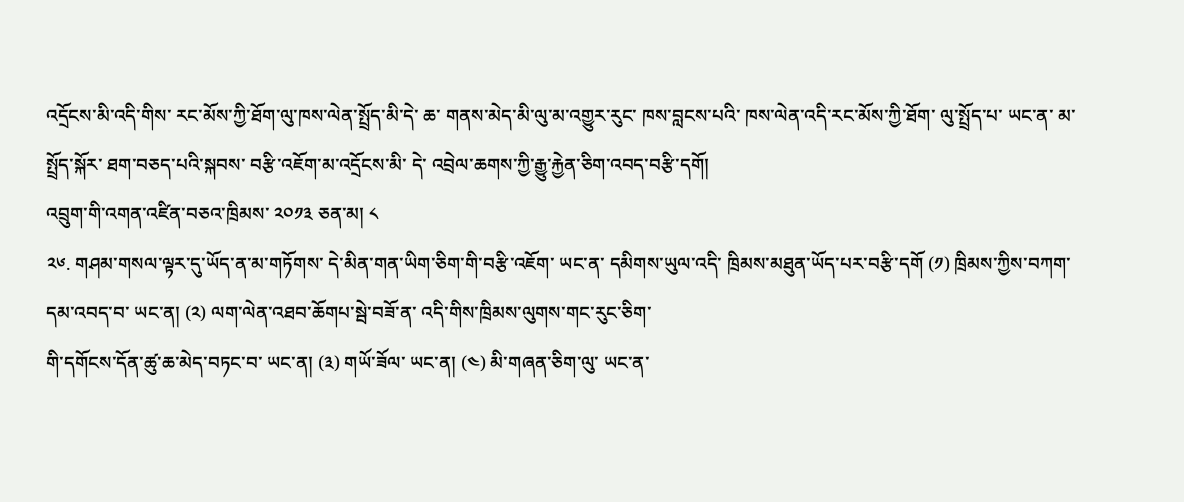འདྲོངས་མི་འདི་གིས་ རང་མོས་ཀྱི་ཐོག་ལུ་ཁས་ལེན་སྤྲོད་མི་དེ་ ཆ་ གནས་མེད་མི་ལུ་མ་འགྱུར་རུང་ ཁས་བླངས་པའི་ ཁས་ལེན་འདི་རང་མོས་ཀྱི་ཐོག་ ལུ་སྤྲོད་པ་ ཡང་ན་ མ་སྤྲོད་སྐོར་ ཐག་བཅད་པའི་སྐབས་ བརྩི་འཇོག་མ་འདྲོངས་མི་ དེ་ འབྲེལ་ཆགས་ཀྱི་རྒྱུ་རྐྱེན་ཅིག་འབད་བརྩི་དགོ།
འབྲུག་གི་འགན་འཛིན་བཅའ་ཁྲིམས་ ༢༠༡༣ ཅན་མ། ༨
༢༦. གཤམ་གསལ་ལྟར་དུ་ཡོད་ན་མ་གཏོགས་ དེ་མིན་གན་ཡིག་ཅིག་གི་བརྩི་འཇོག་ ཡང་ན་ དམིགས་ཡུལ་འདི་ ཁྲིམས་མཐུན་ཡོད་པར་བརྩི་དགོ (༡) ཁྲིམས་ཀྱིས་བཀག་དམ་འབད་བ་ ཡང་ན། (༢) ལག་ལེན་འཐབ་ཆོགཔ་སྦེ་བཟོ་ན་ འདི་གིས་ཁྲིམས་ལུགས་གང་རུང་ཅིག་
གི་དགོངས་དོན་ཚུ་ཆ་མེད་བཏང་བ་ ཡང་ན། (༣) གཡོ་ཟོལ་ ཡང་ན། (༤) མི་གཞན་ཅིག་ལུ་ ཡང་ན་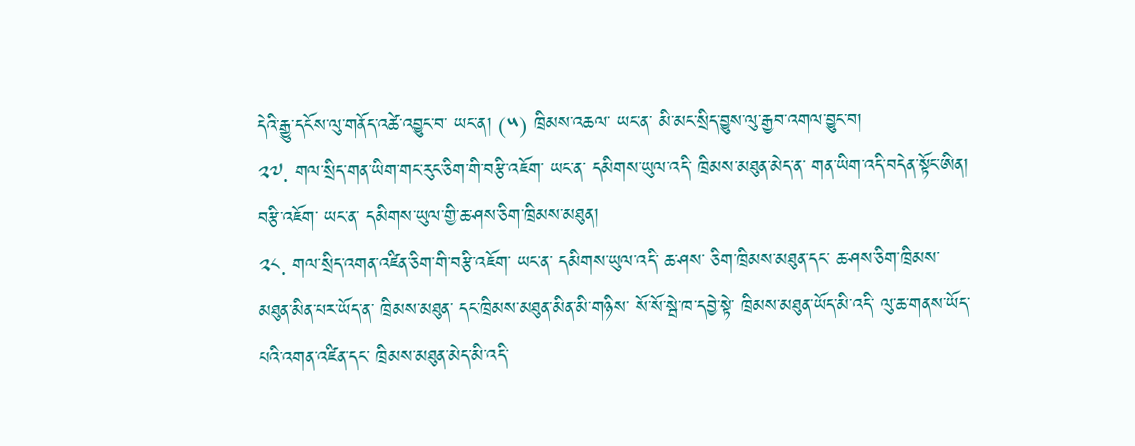དེའི་རྒྱུ་དངོས་ལུ་གནོད་འཚེ་འབྱུང་བ་ ཡང་ན། (༥) ཁྲིམས་འཆལ་ ཡང་ན་ མི་མང་སྲིད་བྱུས་ལུ་རྒྱབ་འགལ་བྱུང་བ།
༢༧. གལ་སྲིད་གན་ཡིག་གང་རུང་ཅིག་གི་བརྩི་འཇོག་ ཡང་ན་ དམིགས་ཡུལ་འདི་ ཁྲིམས་མཐུན་མེད་ན་ གན་ཡིག་འདི་བདེན་སྟོང་ཨིན།
བརྩི་འཇོག་ ཡང་ན་ དམིགས་ཡུལ་གྱི་ཆ་ཤས་ཅིག་ཁྲིམས་མཐུན།
༢༨. གལ་སྲིད་འགན་འཛིན་ཅིག་གི་བརྩི་འཇོག་ ཡང་ན་ དམིགས་ཡུལ་འདི་ ཆ་ཤས་ ཅིག་ཁྲིམས་མཐུན་དང་ ཆ་ཤས་ཅིག་ཁྲིམས་མཐུན་མིན་པར་ཡོད་ན་ ཁྲིམས་མཐུན་ དང་ཁྲིམས་མཐུན་མིན་མི་གཉིས་ སོ་སོ་སྦེ་ཁ་དབྱེ་སྟེ་ ཁྲིམས་མཐུན་ཡོད་མི་འདི་ ལུ་ཆ་གནས་ཡོད་པའི་འགན་འཛིན་དང་ ཁྲིམས་མཐུན་མེད་མི་འདི་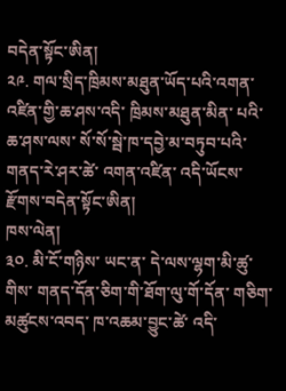བདེན་སྟོང་ཨིན།
༢༩. གལ་སྲིད་ཁྲིམས་མཐུན་ཡོད་པའི་འགན་འཛིན་གྱི་ཆ་ཤས་འདི་ ཁྲིམས་མཐུན་མིན་ པའི་ཆ་ཤས་ལས་ སོ་སོ་སྦེ་ཁ་དབྱེ་མ་བཏུབ་པའི་གནད་རེ་ཤར་ཚེ་ འགན་འཛིན་ འདི་ཡོངས་རྫོགས་བདེན་སྟོང་ཨིན།
ཁས་ལེན།
༣༠. མི་ངོ་གཉིས་ ཡང་ན་ དེ་ལས་ལྷག་མི་ཚུ་གིས་ གནད་དོན་ཅིག་གི་ཐོག་ལུ་གོ་དོན་ གཅིག་མཚུངས་འབད་ ཁ་འཆམ་བྱུང་ཚེ་ འདི་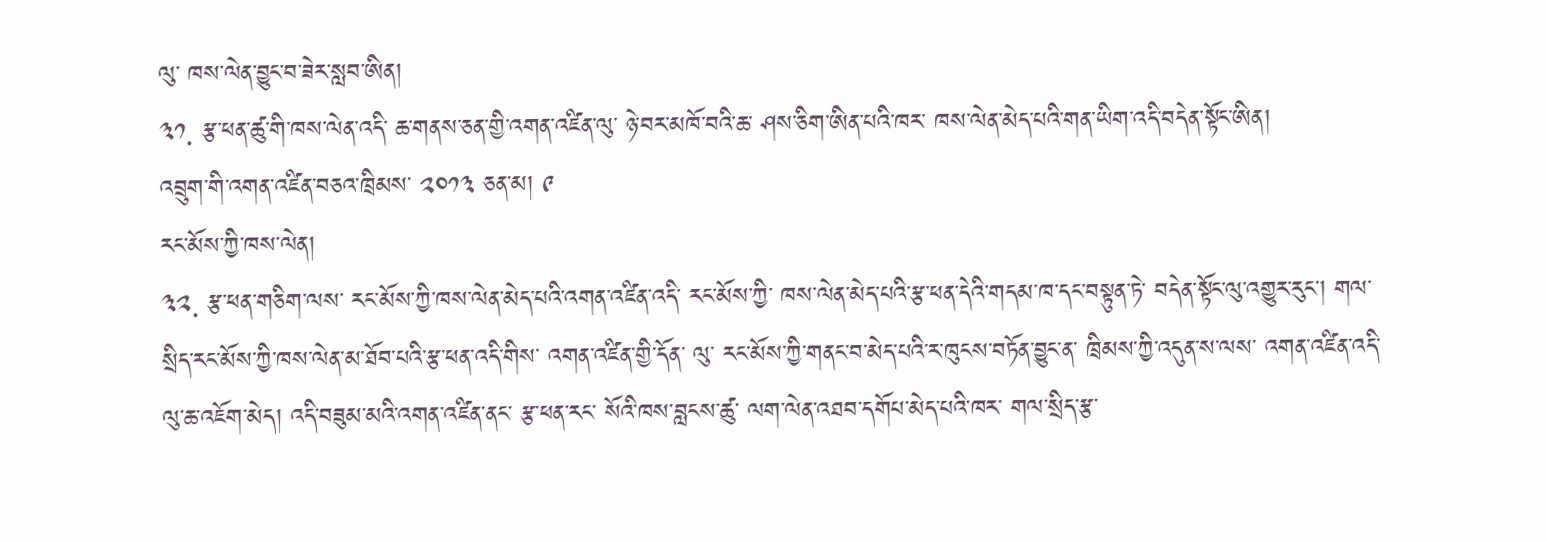ལུ་ ཁས་ལེན་བྱུང་བ་ཟེར་སླབ་ཨིན།
༣༡. རྩ་ཕན་ཚུ་གི་ཁས་ལེན་འདི་ ཆ་གནས་ཅན་གྱི་འགན་འཛིན་ལུ་ ཉེ་བར་མཁོ་བའི་ཆ་ ཤས་ཅིག་ཨིན་པའི་ཁར་ ཁས་ལེན་མེད་པའི་གན་ཡིག་འདི་བདེན་སྟོང་ཨིན།
འབྲུག་གི་འགན་འཛིན་བཅའ་ཁྲིམས་ ༢༠༡༣ ཅན་མ། ༩
རང་མོས་ཀྱི་ཁས་ལེན།
༣༢. རྩ་ཕན་གཅིག་ལས་ རང་མོས་ཀྱི་ཁས་ལེན་མེད་པའི་འགན་འཛིན་འདི་ རང་མོས་ཀྱི་ ཁས་ལེན་མེད་པའི་རྩ་ཕན་དེའི་གདམ་ཁ་དང་བསྟུན་ཏེ་ བདེན་སྟོང་ལུ་འགྱུར་རུང། གལ་སྲིད་རང་མོས་ཀྱི་ཁས་ལེན་མ་ཐོབ་པའི་རྩ་ཕན་འདི་གིས་ འགན་འཛིན་གྱི་དོན་ ལུ་ རང་མོས་ཀྱི་གནང་བ་མེད་པའི་ར་ཁུངས་བཏོན་བྱུང་ན་ ཁྲིམས་ཀྱི་འདུན་ས་ལས་ འགན་འཛིན་འདི་ལུ་ཆ་འཇོག་མེད། འདི་བཟུམ་མའི་འགན་འཛིན་ནང་ རྩ་ཕན་རང་ སོའི་ཁས་བླངས་ཚུ་ ལག་ལེན་འཐབ་དགོཔ་མེད་པའི་ཁར་ གལ་སྲིད་རྩ་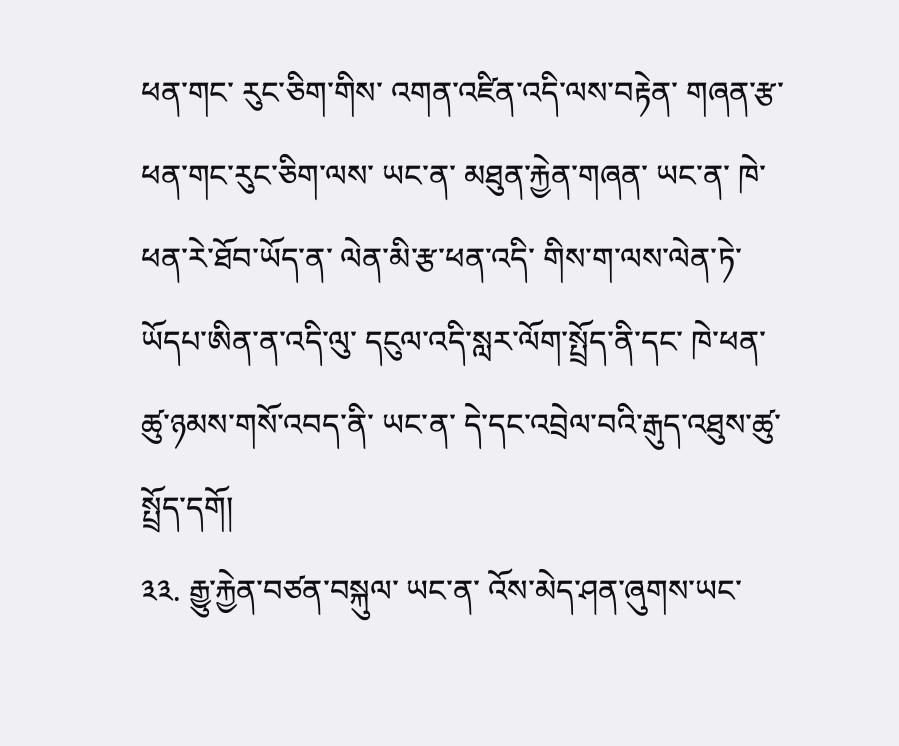ཕན་གང་ རུང་ཅིག་གིས་ འགན་འཛིན་འདི་ལས་བརྟེན་ གཞན་རྩ་ཕན་གང་རུང་ཅིག་ལས་ ཡང་ན་ མཐུན་རྐྱེན་གཞན་ ཡང་ན་ ཁེ་ཕན་རེ་ཐོབ་ཡོད་ན་ ལེན་མི་རྩ་ཕན་འདི་ གིས་ག་ལས་ལེན་ཏེ་ཡོདཔ་ཨིན་ན་འདི་ལུ་ དངུལ་འདི་སླར་ལོག་སྤྲོད་ནི་དང་ ཁེ་ཕན་ ཚུ་ཉམས་གསོ་འབད་ནི་ ཡང་ན་ དེ་དང་འབྲེལ་བའི་རྒུད་འཐུས་ཚུ་སྤྲོད་དགོ།
༣༣. རྒྱུ་རྐྱེན་བཙན་བསྐུལ་ ཡང་ན་ འོས་མེད་ཤན་ཞུགས་ཡང་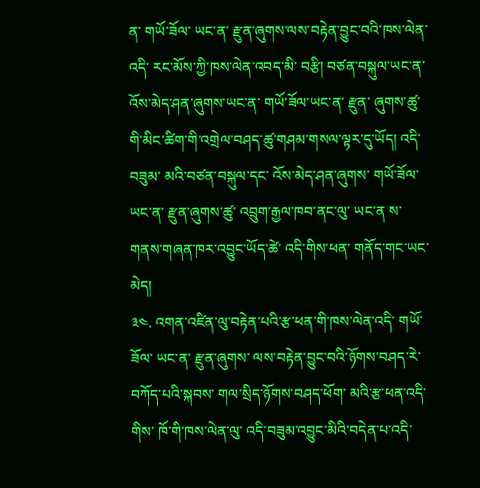ན་ གཡོ་ཟོལ་ ཡང་ན་ རྫུན་ཞུགས་ལས་བརྟེན་བྱུང་བའི་ཁས་ལེན་འདི་ རང་མོས་ཀྱི་ཁས་ལེན་འབད་མི་ བརྩི། བཙན་བསྐུལ་ཡང་ན་ འོས་མེད་ཤན་ཞུགས་ཡང་ན་ གཡོ་ཟོལ་ཡང་ན་ རྫུན་ ཞུགས་ཚུ་གི་མིང་ཚིག་གི་འགྲེལ་བཤད་ཚུ་གཤམ་གསལ་ལྟར་དུ་ཡོད། འདི་བཟུམ་ མའི་བཙན་བསྐུལ་དང་ འོས་མེད་ཤན་ཞུགས་ གཡོ་ཟོལ་ ཡང་ན་ རྫུན་ཞུགས་ཚུ་ འབྲུག་རྒྱལ་ཁབ་ནང་ལུ་ ཡང་ན ས་གནས་གཞན་ཁར་འབྱུང་ཡོད་ཚེ་ འདི་གིས་ཕན་ གནོད་གང་ཡང་མེད།
༣༤. འགན་འཛིན་ལུ་བརྟེན་པའི་རྩ་ཕན་གི་ཁས་ལེན་འདི་ གཡོ་ཟོལ་ ཡང་ན་ རྫུན་ཞུགས་ ལས་བརྟེན་བྱུང་བའི་ཉོགས་བཤད་རེ་བཀོད་པའི་སྐབས་ གལ་སྲིད་ཉོགས་བཤད་ཕོག་ མའི་རྩ་ཕན་འདི་གིས་ ཁོ་གི་ཁས་ལེན་ལུ་ འདི་བཟུམ་འབྱུང་མིའི་བདེན་པ་འདི་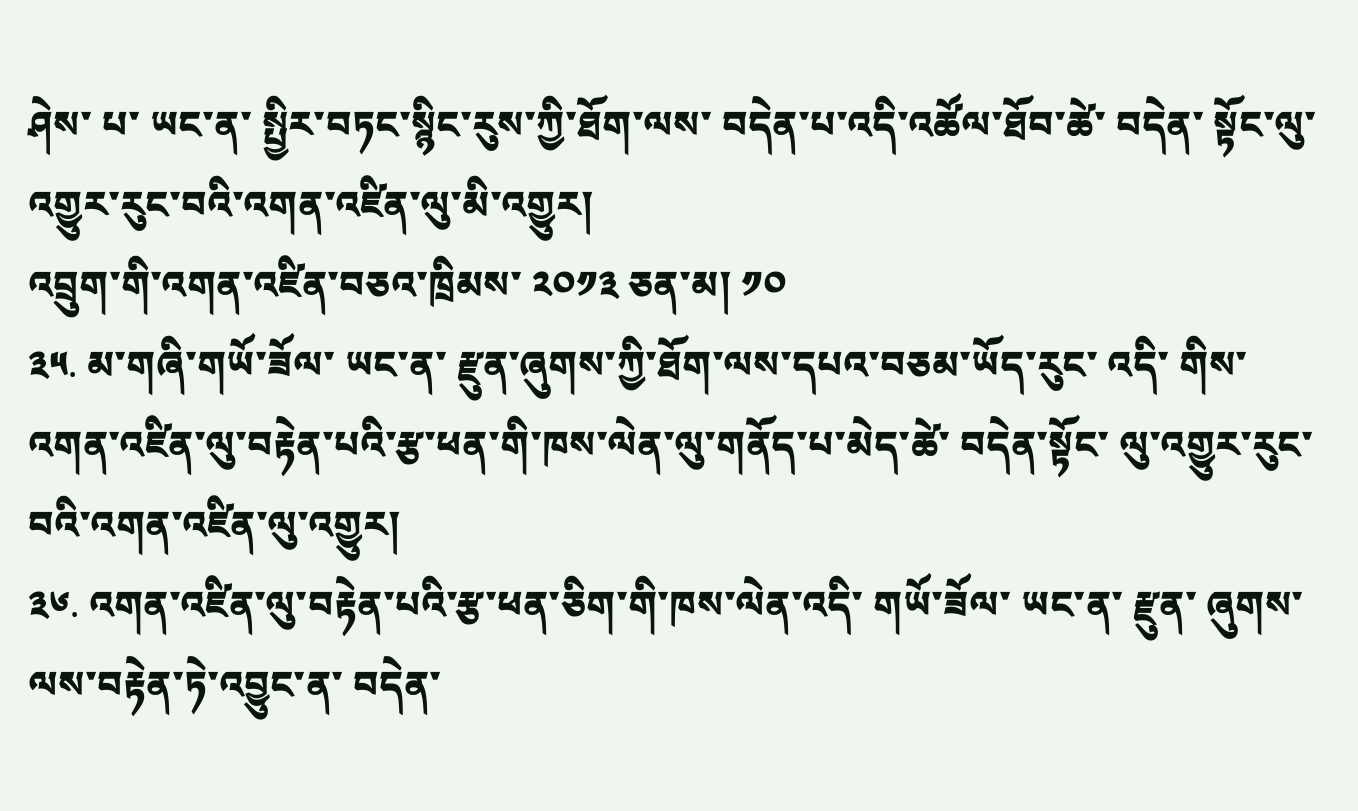ཤེས་ པ་ ཡང་ན་ སྤྱིར་བཏང་སྙིང་རུས་ཀྱི་ཐོག་ལས་ བདེན་པ་འདི་འཚོལ་ཐོབ་ཚེ་ བདེན་ སྟོང་ལུ་འགྱུར་རུང་བའི་འགན་འཛིན་ལུ་མི་འགྱུར།
འབྲུག་གི་འགན་འཛིན་བཅའ་ཁྲིམས་ ༢༠༡༣ ཅན་མ། ༡༠
༣༥. མ་གཞི་གཡོ་ཟོལ་ ཡང་ན་ རྫུན་ཞུགས་ཀྱི་ཐོག་ལས་དཔའ་བཅམ་ཡོད་རུང་ འདི་ གིས་འགན་འཛིན་ལུ་བརྟེན་པའི་རྩ་ཕན་གི་ཁས་ལེན་ལུ་གནོད་པ་མེད་ཚེ་ བདེན་སྟོང་ ལུ་འགྱུར་རུང་བའི་འགན་འཛིན་ལུ་འགྱུར།
༣༦. འགན་འཛིན་ལུ་བརྟེན་པའི་རྩ་ཕན་ཅིག་གི་ཁས་ལེན་འདི་ གཡོ་ཟོལ་ ཡང་ན་ རྫུན་ ཞུགས་ལས་བརྟེན་ཏེ་འབྱུང་ན་ བདེན་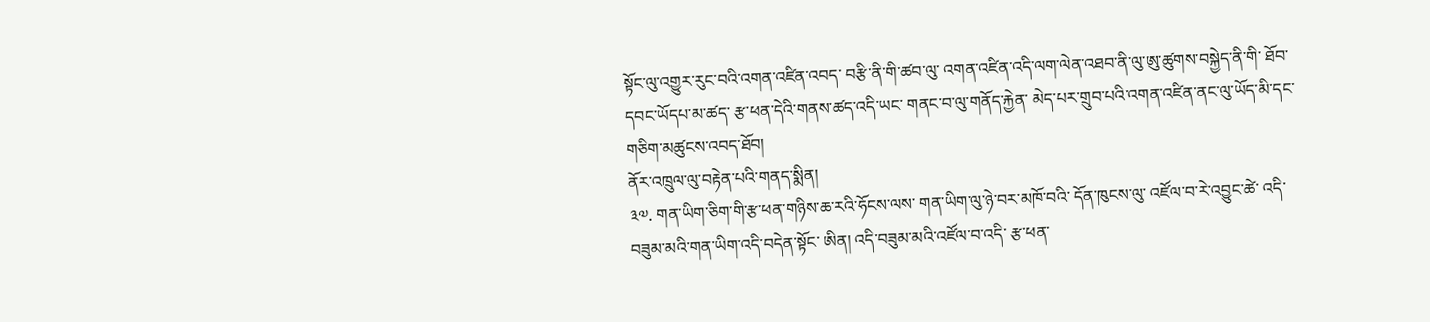སྟོང་ལུ་འགྱུར་རུང་བའི་འགན་འཛིན་འབད་ བརྩི་ནི་གི་ཚབ་ལུ་ འགན་འཛིན་འདི་ལག་ལེན་འཐབ་ནི་ལུ་ཨུ་ཚུགས་བསྐྱེད་ནི་གི་ ཐོབ་དབང་ཡོདཔ་མ་ཚད་ རྩ་ཕན་དེའི་གནས་ཚད་འདི་ཡང་ གནང་བ་ལུ་གནོད་རྐྱེན་ མེད་པར་གྲུབ་པའི་འགན་འཛིན་ནང་ལུ་ཡོད་མི་དང་ གཅིག་མཚུངས་འབད་ཐོབ།
ནོར་འཁྲུལ་ལུ་བརྟེན་པའི་གནད་སྨིན།
༣༧. གན་ཡིག་ཅིག་གི་རྩ་ཕན་གཉིས་ཆ་རའི་ཧོངས་ལས་ གན་ཡིག་ལུ་ཉེ་བར་མཁོ་བའི་ དོན་ཁུངས་ལུ་ འཛོལ་བ་རེ་འབྱུང་ཚེ་ འདི་བཟུམ་མའི་གན་ཡིག་འདི་བདེན་སྟོང་ ཨིན། འདི་བཟུམ་མའི་འཛོལ་བ་འདི་ རྩ་ཕན་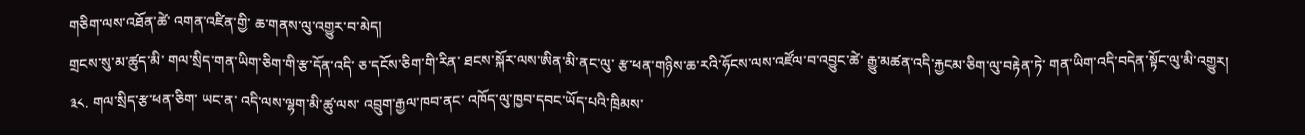གཅིག་ལས་འཐོན་ཚེ་ འགན་འཛིན་གྱི་ ཆ་གནས་ལུ་འགྱུར་བ་མེད།
གྲངས་སུ་མ་ཚུད་མི་ གལ་སྲིད་གན་ཡིག་ཅིག་གི་རྩ་དོན་འདི་ ཅ་དངོས་ཅིག་གི་རིན་ ཐངས་སྐོར་ལས་ཨིན་མི་ནང་ལུ་ རྩ་ཕན་གཉིས་ཆ་རའི་ཧོངས་ལས་འཛོལ་བ་འབྱུང་ཚེ་ རྒྱུ་མཚན་འདི་རྐྱངམ་ཅིག་ལུ་བརྟེན་ཏེ་ གན་ཡིག་འདི་བདེན་སྟོང་ལུ་མི་འགྱུར།
༣༨. གལ་སྲིད་རྩ་ཕན་ཅིག་ ཡང་ན་ འདི་ལས་ལྷག་མི་ཚུ་ལས་ འབྲུག་རྒྱལ་ཁབ་ནང་ འཁོད་ལུ་ཁྱབ་དབང་ཡོད་པའི་ཁྲིམས་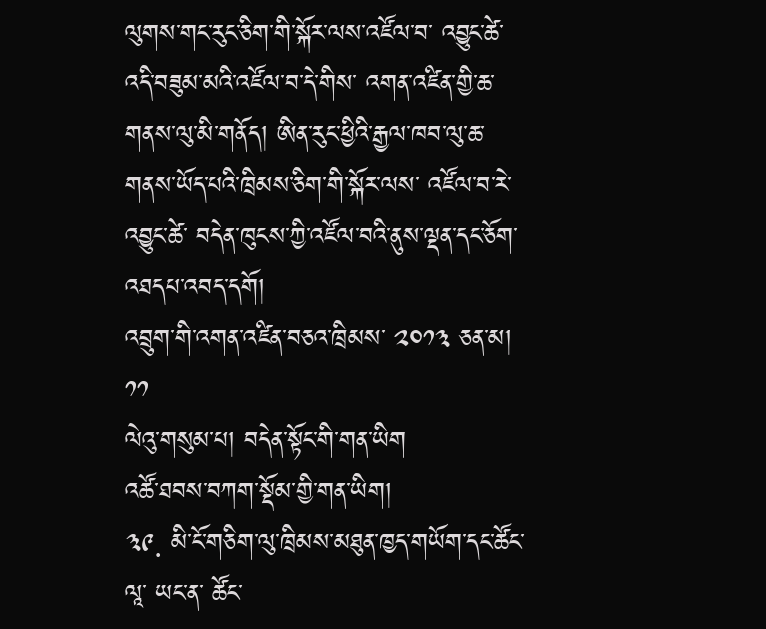ལུགས་གང་རུང་ཅིག་གི་སྐོར་ལས་འཛོལ་བ་ འབྱུང་ཚེ་ འདི་བཟུམ་མའི་འཛོལ་བ་དེ་གིས་ འགན་འཛིན་གྱི་ཆ་གནས་ལུ་མི་གནོད། ཨིན་རུང་ཕྱིའི་རྒྱལ་ཁབ་ལུ་ཆ་གནས་ཡོད་པའི་ཁྲིམས་ཅིག་གི་སྐོར་ལས་ འཛོལ་བ་རེ་ འབྱུང་ཚེ་ བདེན་ཁུངས་ཀྱི་འཛོལ་བའི་ནུས་ལྡན་དང་ཅོག་འཐདཔ་འབད་དགོ།
འབྲུག་གི་འགན་འཛིན་བཅའ་ཁྲིམས་ ༢༠༡༣ ཅན་མ། ༡༡
ལེའུ་གསུམ་པ། བདེན་སྟོང་གི་གན་ཡིག
འཚོ་ཐབས་བཀག་སྡོམ་གྱི་གན་ཡིག།
༣༩. མི་ངོ་གཅིག་ལུ་ཁྲིམས་མཐུན་ཁྱད་གཡོག་དང་ཚོང་ལཱ་ ཡང་ན་ ཚོང་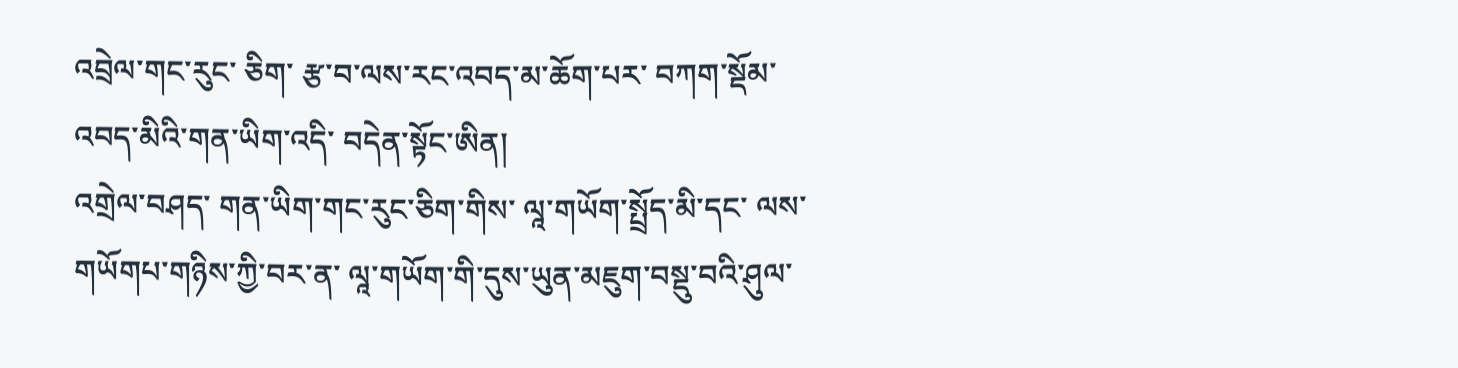འབྲེལ་གང་རུང་ ཅིག་ རྩ་བ་ལས་རང་འབད་མ་ཆོག་པར་ བཀག་སྡོམ་འབད་མིའི་གན་ཡིག་འདི་ བདེན་སྟོང་ཨིན།
འགྲེལ་བཤད་ གན་ཡིག་གང་རུང་ཅིག་གིས་ ལཱ་གཡོག་སྤྲོད་མི་དང་ ལས་ གཡོགཔ་གཉིས་ཀྱི་བར་ན་ ལཱ་གཡོག་གི་དུས་ཡུན་མཇུག་བསྡུ་བའི་ཤུལ་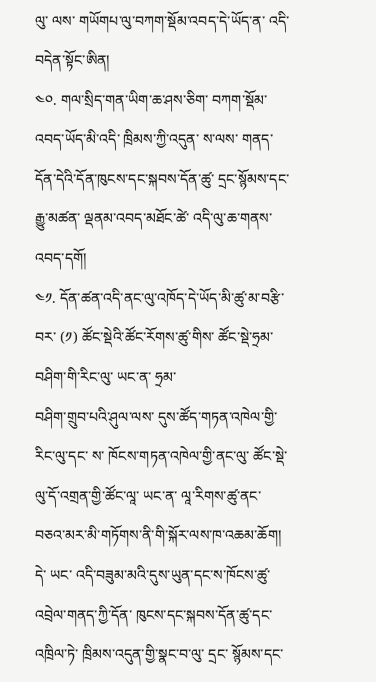ལུ་ ལས་ གཡོགཔ་ལུ་བཀག་སྡོམ་འབད་དེ་ཡོད་ན་ འདི་བདེན་སྟོང་ཨིན།
༤༠. གལ་སྲིད་གན་ཡིག་ཆ་ཤས་ཅིག་ བཀག་སྡོམ་འབད་ཡོད་མི་འདི་ ཁྲིམས་ཀྱི་འདུན་ ས་ལས་ གནད་དོན་དེའི་དོན་ཁུངས་དང་སྐབས་དོན་ཚུ་ དྲང་སྙོམས་དང་རྒྱུ་མཚན་ ལྡནམ་འབད་མཐོང་ཚེ་ འདི་ལུ་ཆ་གནས་འབད་དགོ།
༤༡. དོན་ཚན་འདི་ནང་ལུ་འཁོད་དེ་ཡོད་མི་ཚུ་མ་བརྩི་བར་ (༡) ཚོང་སྡེའི་ཚོང་རོགས་ཚུ་གིས་ ཚོང་སྡེ་ཧྲམ་བཤིག་གི་རིང་ལུ་ ཡང་ན་ ཧྲམ་
བཤིག་གྲུབ་པའི་ཤུལ་ལས་ དུས་ཚོད་གཏན་འཁེལ་གྱི་རིང་ལུ་དང་ ས་ ཁོངས་གཏན་འཁེལ་གྱི་ནང་ལུ་ ཚོང་སྡེ་ལུ་དོ་འགྲན་གྱི་ཚོང་ལཱ་ ཡང་ན་ ལཱ་རིགས་ཚུ་ནང་བཅའ་མར་མི་གཏོགས་ནི་གི་སྐོར་ལས་ཁ་འཆམ་ཆོག། དེ་ ཡང་ འདི་བཟུམ་མའི་དུས་ཡུན་དང་ས་ཁོངས་ཚུ་ འབྲེལ་གནད་ཀྱི་དོན་ ཁུངས་དང་སྐབས་དོན་ཚུ་དང་འཁྲིལ་ཏེ་ ཁྲིམས་འདུན་གྱི་སྣང་བ་ལུ་ དྲང་ སྙོམས་དང་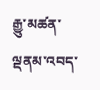རྒྱུ་མཚན་ལྡནམ་འབད་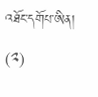འཐོང་དགོཔ་ཨིན།
(༢)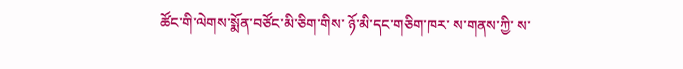ཚོང་གི་ལེགས་སྨོན་བཙོང་མི་ཅིག་གིས་ ཉོ་མི་དང་གཅིག་ཁར་ ས་གནས་ཀྱི་ ས་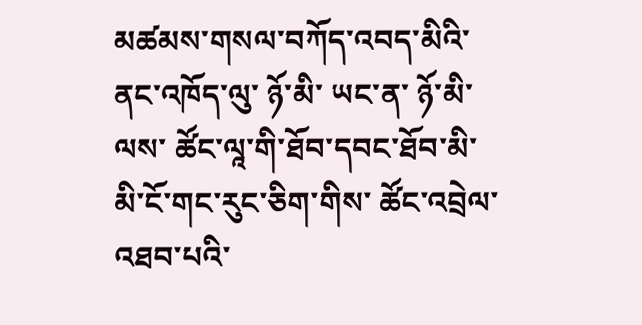མཚམས་གསལ་བཀོད་འབད་མིའི་ནང་འཁོད་ལུ་ ཉོ་མི་ ཡང་ན་ ཉོ་མི་ ལས་ ཚོང་ལཱ་གི་ཐོབ་དབང་ཐོབ་མི་ མི་ངོ་གང་རུང་ཅིག་གིས་ ཚོང་འབྲེལ་ འཐབ་པའི་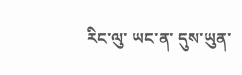རིང་ལུ་ ཡང་ན་ དུས་ཡུན་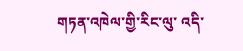གཏན་འཁེལ་གྱི་རིང་ལུ་ འདི་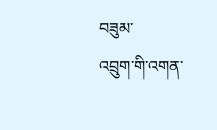བཟུམ་
འབྲུག་གི་འགན་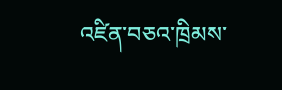འཛིན་བཅའ་ཁྲིམས་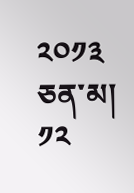༢༠༡༣ ཅན་མ། ༡༢